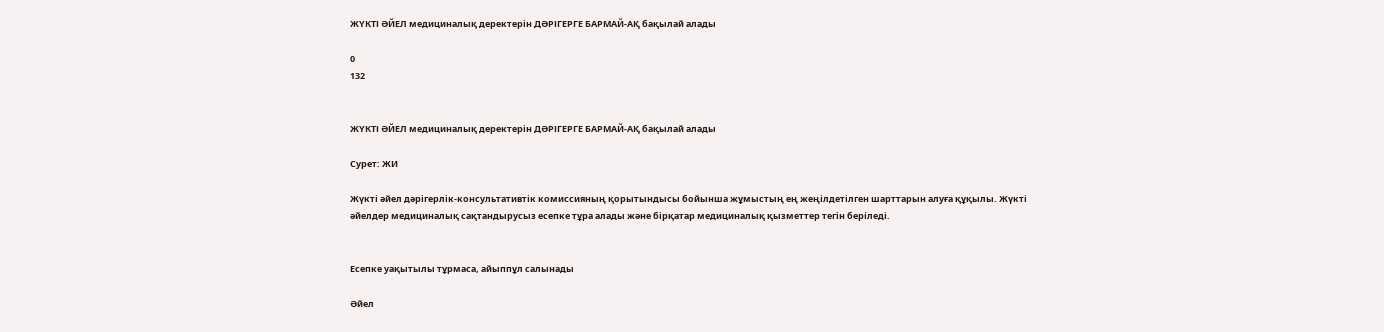ЖҮКТІ ӘЙЕЛ медициналық деректерін ДӘРІГЕРГЕ БАРМАЙ-АҚ бақылай алады

0
132


ЖҮКТІ ӘЙЕЛ медициналық деректерін ДӘРІГЕРГЕ БАРМАЙ-АҚ бақылай алады

Сурет: ЖИ

Жүкті әйел дәрігерлік-консультативтік комиссияның қорытындысы бойынша жұмыстың ең жеңілдетілген шарттарын алуға құқылы. Жүкті әйелдер медициналық сақтандырусыз есепке тұра алады және бірқатар медициналық қызметтер тегін беріледі.


Есепке уақытылы тұрмаса, айыппұл салынады

Әйел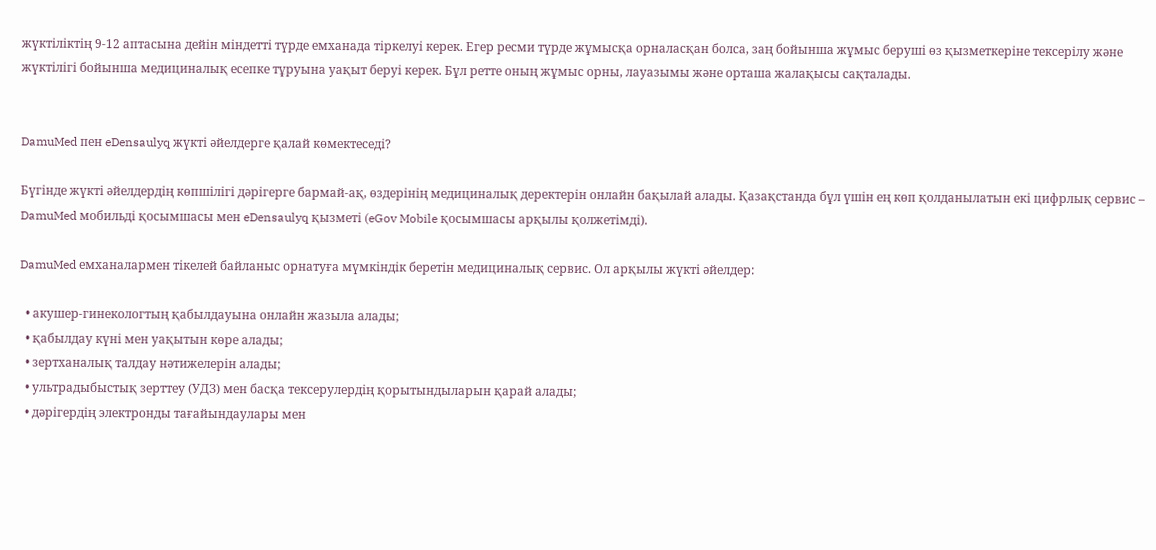жүктіліктің 9-12 аптасына дейін міндетті түрде емханада тіркелуі керек. Егер ресми түрде жұмысқа орналасқан болса, заң бойынша жұмыс беруші өз қызметкеріне тексерілу және жүктілігі бойынша медициналық есепке тұруына уақыт беруі керек. Бұл ретте оның жұмыс орны, лауазымы және орташа жалақысы сақталады.


DamuMed пен eDensaulyq жүкті әйелдерге қалай көмектеседі?

Бүгінде жүкті әйелдердің көпшілігі дәрігерге бармай-ақ, өздерінің медициналық деректерін онлайн бақылай алады. Қазақстанда бұл үшін ең көп қолданылатын екі цифрлық сервис – DamuMed мобильді қосымшасы мен eDensaulyq қызметі (eGov Mobile қосымшасы арқылы қолжетімді).

DamuMed емханалармен тікелей байланыс орнатуға мүмкіндік беретін медициналық сервис. Ол арқылы жүкті әйелдер:

  • акушер-гинекологтың қабылдауына онлайн жазыла алады;
  • қабылдау күні мен уақытын көре алады;
  • зертханалық талдау нәтижелерін алады;
  • ультрадыбыстық зерттеу (УДЗ) мен басқа тексерулердің қорытындыларын қарай алады;
  • дәрігердің электронды тағайындаулары мен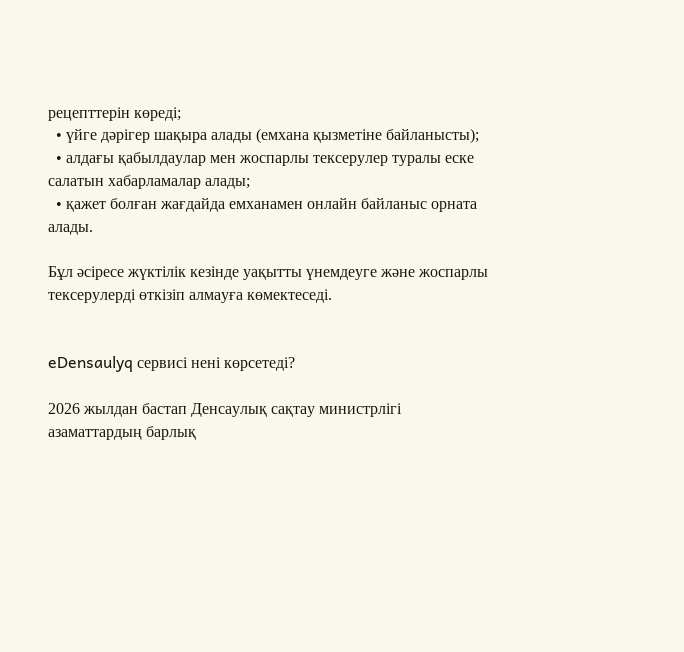рецепттерін көреді;
  • үйге дәрігер шақыра алады (емхана қызметіне байланысты);
  • алдағы қабылдаулар мен жоспарлы тексерулер туралы еске салатын хабарламалар алады;
  • қажет болған жағдайда емханамен онлайн байланыс орната алады.

Бұл әсіресе жүктілік кезінде уақытты үнемдеуге және жоспарлы тексерулерді өткізіп алмауға көмектеседі.


eDensaulyq сервисі нені көрсетеді?

2026 жылдан бастап Денсаулық сақтау министрлігі азаматтардың барлық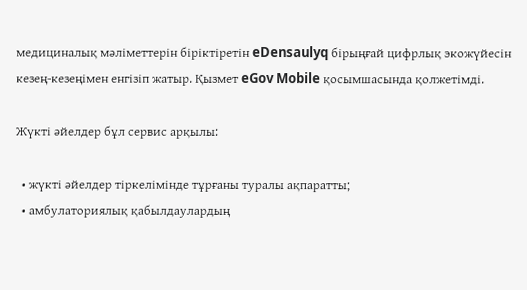медициналық мәліметтерін біріктіретін eDensaulyq бірыңғай цифрлық экожүйесін кезең-кезеңімен енгізіп жатыр. Қызмет eGov Mobile қосымшасында қолжетімді.

Жүкті әйелдер бұл сервис арқылы:

  • жүкті әйелдер тіркелімінде тұрғаны туралы ақпаратты;
  • амбулаториялық қабылдаулардың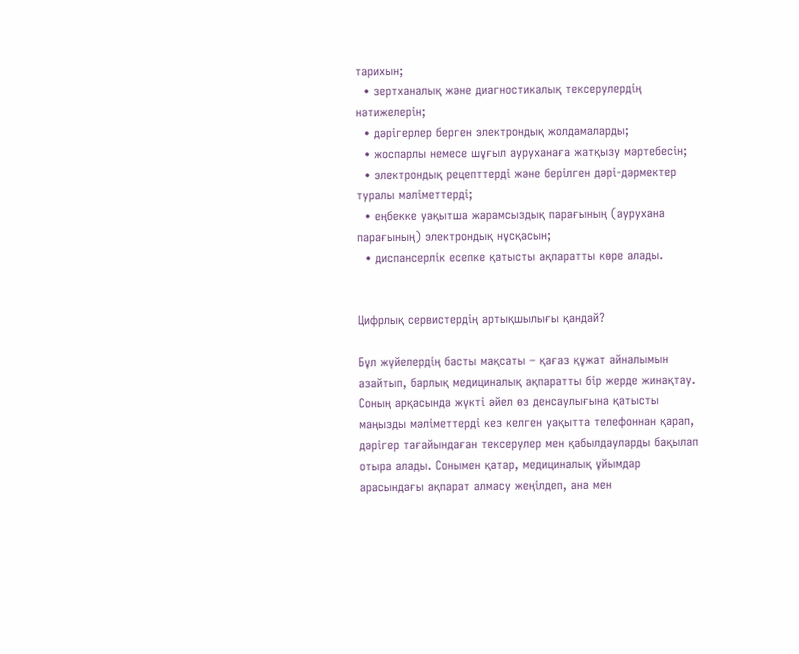тарихын;
  • зертханалық және диагностикалық тексерулердің нәтижелерін;
  • дәрігерлер берген электрондық жолдамаларды;
  • жоспарлы немесе шұғыл ауруханаға жатқызу мәртебесін;
  • электрондық рецепттерді және берілген дәрі-дәрмектер туралы мәліметтерді;
  • еңбекке уақытша жарамсыздық парағының (аурухана парағының) электрондық нұсқасын;
  • диспансерлік есепке қатысты ақпаратты көре алады.


Цифрлық сервистердің артықшылығы қандай?

Бұл жүйелердің басты мақсаты – қағаз құжат айналымын азайтып, барлық медициналық ақпаратты бір жерде жинақтау. Соның арқасында жүкті әйел өз денсаулығына қатысты маңызды мәліметтерді кез келген уақытта телефоннан қарап, дәрігер тағайындаған тексерулер мен қабылдауларды бақылап отыра алады. Сонымен қатар, медициналық ұйымдар арасындағы ақпарат алмасу жеңілдеп, ана мен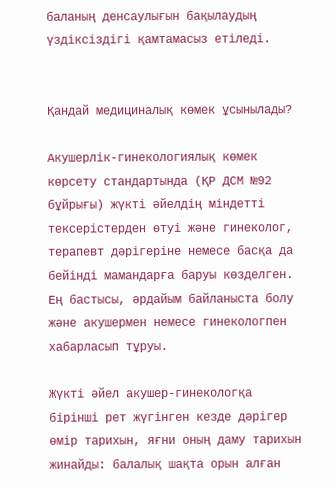баланың денсаулығын бақылаудың үздіксіздігі қамтамасыз етіледі.


Қандай медициналық көмек ұсынылады?

Акушерлік-гинекологиялық көмек көрсету стандартында (ҚР ДСМ №92 бұйрығы) жүкті әйелдің міндетті тексерістерден өтуі және гинеколог, терапевт дәрігеріне немесе басқа да бейінді мамандарға баруы көзделген. Ең бастысы, әрдайым байланыста болу және акушермен немесе гинекологпен хабарласып тұруы.

Жүкті әйел акушер-гинекологқа бірінші рет жүгінген кезде дәрігер өмір тарихын, яғни оның даму тарихын жинайды: балалық шақта орын алған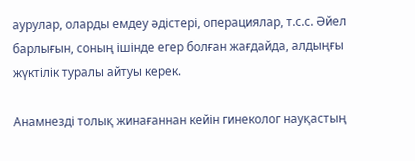аурулар, оларды емдеу әдістері, операциялар, т.с.с. Әйел барлығын, соның ішінде егер болған жағдайда, алдыңғы жүктілік туралы айтуы керек.

Анамнезді толық жинағаннан кейін гинеколог науқастың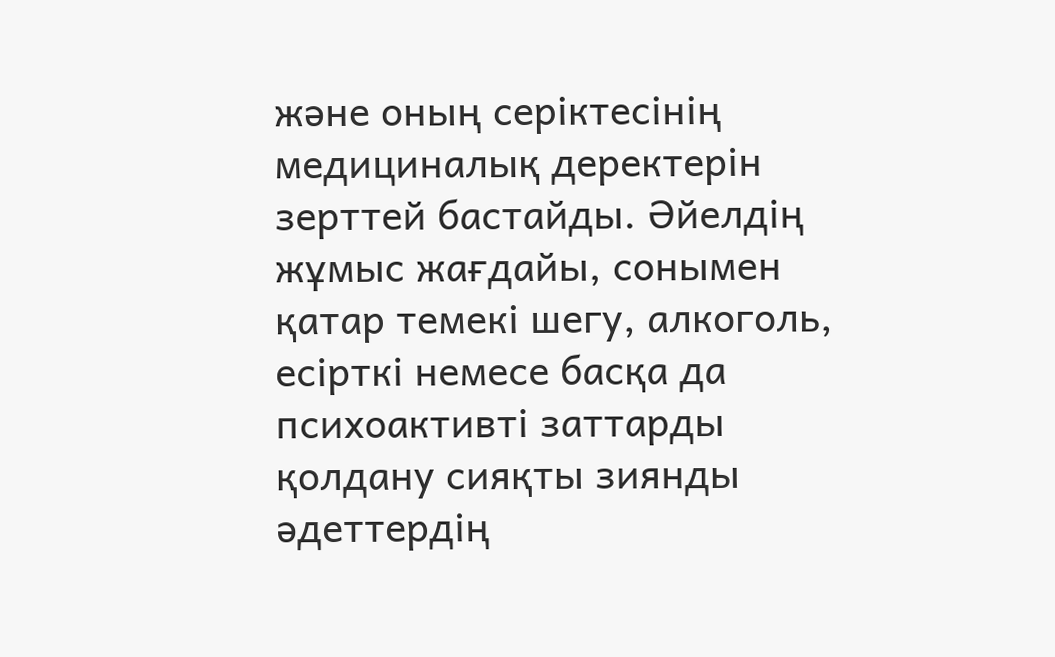және оның серіктесінің медициналық деректерін зерттей бастайды. Әйелдің жұмыс жағдайы, сонымен қатар темекі шегу, алкоголь, есірткі немесе басқа да психоактивті заттарды қолдану сияқты зиянды әдеттердің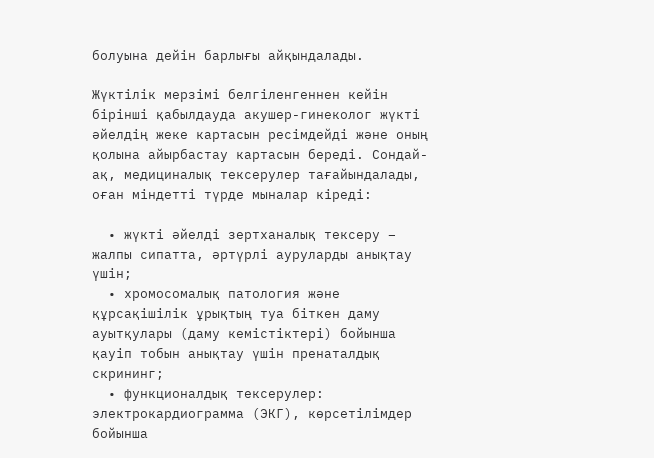болуына дейін барлығы айқындалады.

Жүктілік мерзімі белгіленгеннен кейін бірінші қабылдауда акушер-гинеколог жүкті әйелдің жеке картасын ресімдейді және оның қолына айырбастау картасын береді. Сондай-ақ, медициналық тексерулер тағайындалады, оған міндетті түрде мыналар кіреді:

  • жүкті әйелді зертханалық тексеру – жалпы сипатта, әртүрлі ауруларды анықтау үшін;
  • хромосомалық патология және құрсақішілік ұрықтың туа біткен даму ауытқулары (даму кемістіктері) бойынша қауіп тобын анықтау үшін пренаталдық скрининг;
  • функционалдық тексерулер: электрокардиограмма (ЭКГ), көрсетілімдер бойынша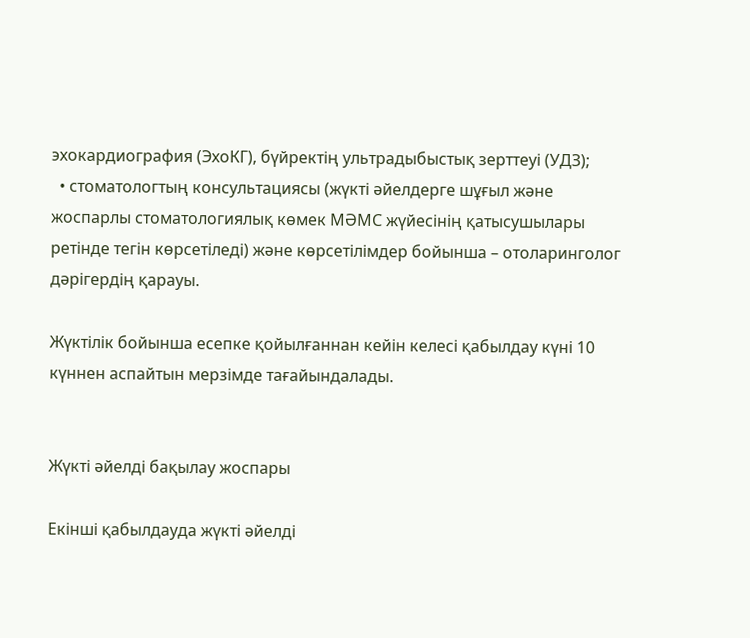эхокардиография (ЭхоКГ), бүйректің ультрадыбыстық зерттеуі (УДЗ);
  • стоматологтың консультациясы (жүкті әйелдерге шұғыл және жоспарлы стоматологиялық көмек МӘМС жүйесінің қатысушылары ретінде тегін көрсетіледі) және көрсетілімдер бойынша – отоларинголог дәрігердің қарауы.

Жүктілік бойынша есепке қойылғаннан кейін келесі қабылдау күні 10 күннен аспайтын мерзімде тағайындалады.


Жүкті әйелді бақылау жоспары

Екінші қабылдауда жүкті әйелді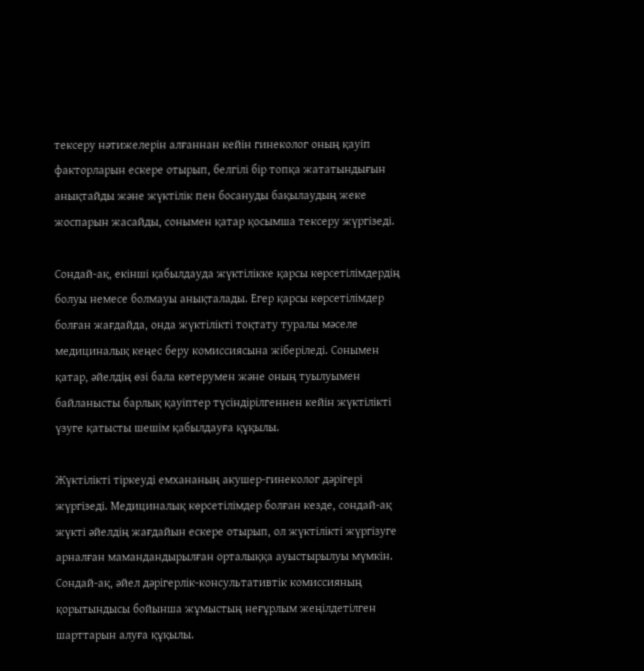тексеру нәтижелерін алғаннан кейін гинеколог оның қауіп факторларын ескере отырып, белгілі бір топқа жататындығын анықтайды және жүктілік пен босануды бақылаудың жеке жоспарын жасайды, сонымен қатар қосымша тексеру жүргізеді.

Сондай-ақ, екінші қабылдауда жүктілікке қарсы көрсетілімдердің болуы немесе болмауы анықталады. Егер қарсы көрсетілімдер болған жағдайда, онда жүктілікті тоқтату туралы мәселе медициналық кеңес беру комиссиясына жіберіледі. Сонымен қатар, әйелдің өзі бала көтерумен және оның туылуымен байланысты барлық қауіптер түсіндірілгеннен кейін жүктілікті үзуге қатысты шешім қабылдауға құқылы.

Жүктілікті тіркеуді емхананың акушер-гинеколог дәрігері жүргізеді. Медициналық көрсетілімдер болған кезде, сондай-ақ жүкті әйелдің жағдайын ескере отырып, ол жүктілікті жүргізуге арналған мамандандырылған орталыққа ауыстырылуы мүмкін. Сондай-ақ, әйел дәрігерлік-консультативтік комиссияның қорытындысы бойынша жұмыстың неғұрлым жеңілдетілген шарттарын алуға құқылы.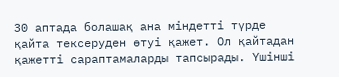30 аптада болашақ ана міндетті түрде қайта тексеруден өтуі қажет. Ол қайтадан қажетті сараптамаларды тапсырады. Үшінші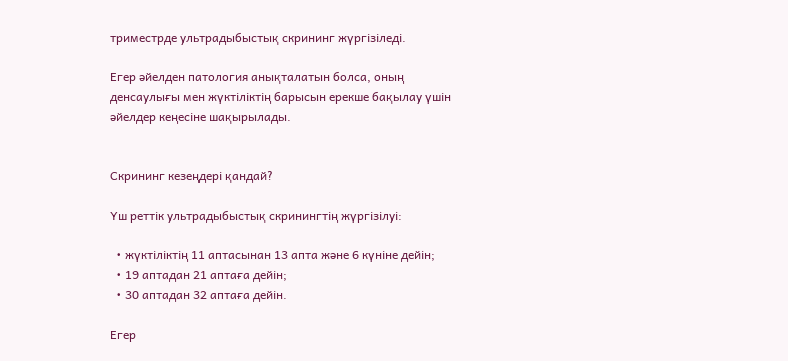триместрде ультрадыбыстық скрининг жүргізіледі.

Егер әйелден патология анықталатын болса, оның денсаулығы мен жүктіліктің барысын ерекше бақылау үшін әйелдер кеңесіне шақырылады.


Скрининг кезеңдері қандай?

Үш реттік ультрадыбыстық скринингтің жүргізілуі:

  • жүктіліктің 11 аптасынан 13 апта және 6 күніне дейін;
  • 19 аптадан 21 аптаға дейін;
  • 30 аптадан 32 аптаға дейін.

Егер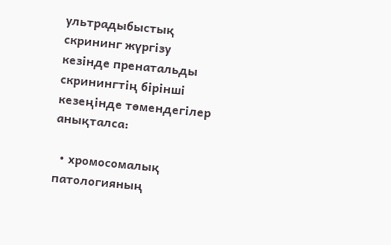ультрадыбыстық скрининг жүргізу кезінде пренатальды скринингтің бірінші кезеңінде төмендегілер анықталса:

  • хромосомалық патологияның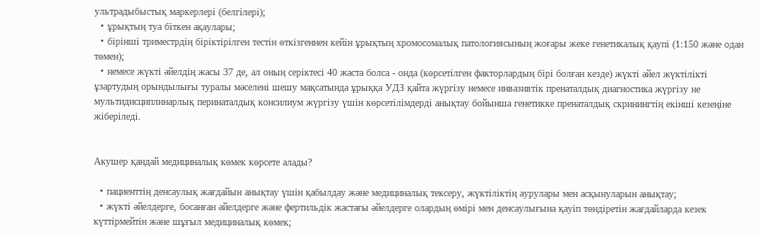ультрадыбыстық маркерлері (белгілері);
  • ұрықтың туа біткен ақаулары;
  • бірінші триместрдің біріктірілген тестін өткізгеннен кейін ұрықтың хромосомалық патологиясының жоғары жеке генетикалық қаупі (1:150 және одан төмен);
  • немесе жүкті әйелдің жасы 37 де, ал оның серіктесі 40 жаста болса - онда (көрсетілген факторлардың бірі болған кезде) жүкті әйел жүктілікті ұзартудың орындылығы туралы мәселені шешу мақсатында ұрыққа УДЗ қайта жүргізу немесе инвазивтік пренаталдық диагностика жүргізу не мультидисциплинарлық перинаталдық консилиум жүргізу үшін көрсетілімдерді анықтау бойынша генетикке пренаталдық скринингтің екінші кезеңіне жіберіледі.


Акушер қандай медициналық көмек көрсете алады?

  • пациенттің денсаулық жағдайын анықтау үшін қабылдау және медициналық тексеру, жүктіліктің аурулары мен асқынуларын анықтау;
  • жүкті әйелдерге, босанған әйелдерге және фертильдік жастағы әйелдерге олардың өмірі мен денсаулығына қауіп төндіретін жағдайларда кезек күттірмейтін және шұғыл медициналық көмек;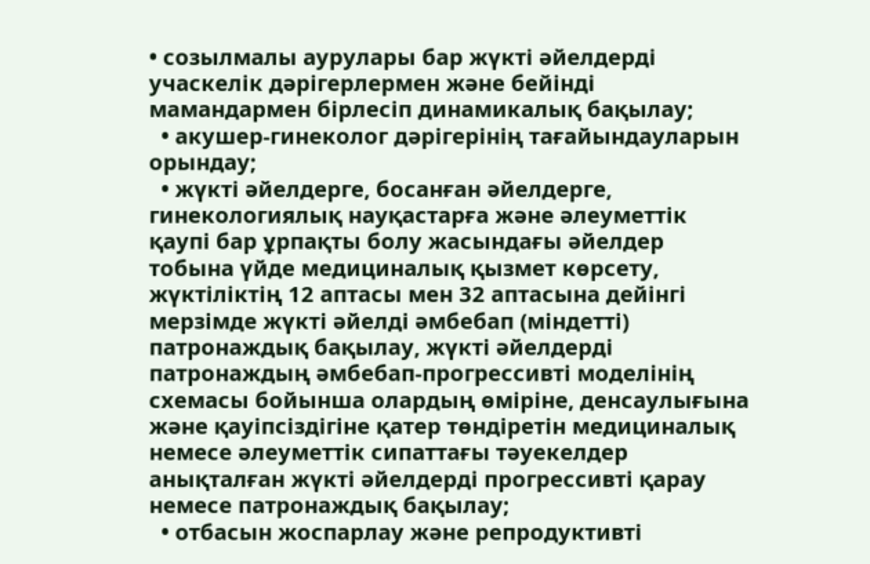• созылмалы аурулары бар жүкті әйелдерді учаскелік дәрігерлермен және бейінді мамандармен бірлесіп динамикалық бақылау;
  • акушер-гинеколог дәрігерінің тағайындауларын орындау;
  • жүкті әйелдерге, босанған әйелдерге, гинекологиялық науқастарға және әлеуметтік қаупі бар ұрпақты болу жасындағы әйелдер тобына үйде медициналық қызмет көрсету, жүктіліктің 12 аптасы мен 32 аптасына дейінгі мерзімде жүкті әйелді әмбебап (міндетті) патронаждық бақылау, жүкті әйелдерді патронаждың әмбебап-прогрессивті моделінің схемасы бойынша олардың өміріне, денсаулығына және қауіпсіздігіне қатер төндіретін медициналық немесе әлеуметтік сипаттағы тәуекелдер анықталған жүкті әйелдерді прогрессивті қарау немесе патронаждық бақылау;
  • отбасын жоспарлау және репродуктивті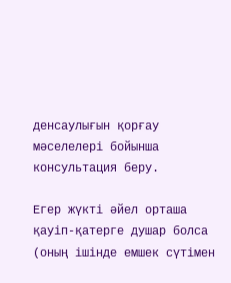денсаулығын қорғау мәселелері бойынша консультация беру.

Егер жүкті әйел орташа қауіп-қатерге душар болса (оның ішінде емшек сүтімен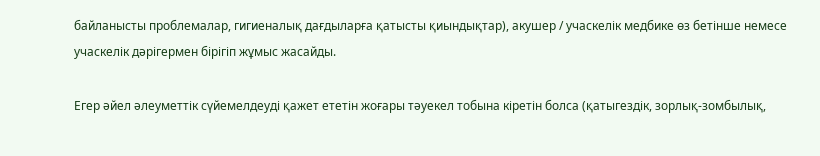байланысты проблемалар, гигиеналық дағдыларға қатысты қиындықтар), акушер / учаскелік медбике өз бетінше немесе учаскелік дәрігермен бірігіп жұмыс жасайды.

Егер әйел әлеуметтік сүйемелдеуді қажет ететін жоғары тәуекел тобына кіретін болса (қатыгездік, зорлық-зомбылық,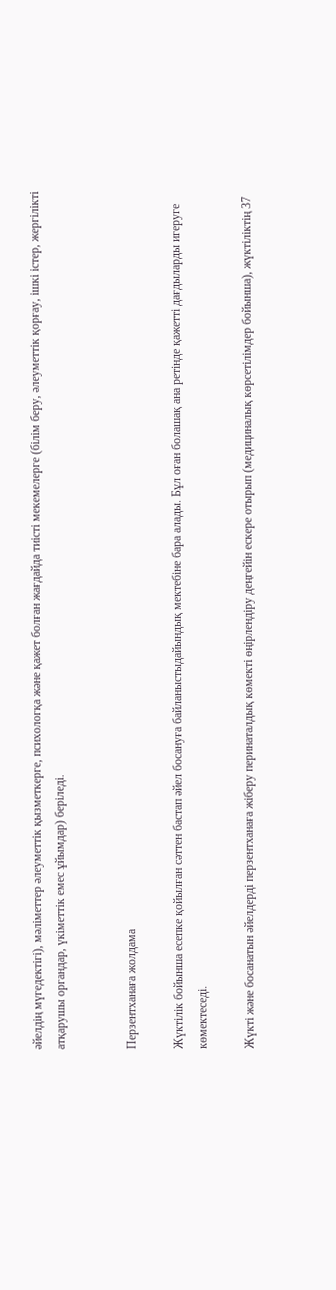әйелдің мүгедектігі), мәліметтер әлеуметтік қызметкерге, психологқа және қажет болған жағдайда тиісті мекемелерге (білім беру, әлеуметтік қорғау, ішкі істер, жергілікті атқарушы органдар, үкіметтік емес ұйымдар) беріледі.


Перзентханаға жолдама

Жүктілік бойынша есепке қойылған сәттен бастап әйел босануға байланыстыдайындық мектебіне бара алады. Бұл оған болашақ ана ретінде қажетті дағдыларды игеруге көмектеседі.

Жүкті және босанатын әйелдерді перзентханаға жіберу перинаталдық көмекті өңірлендіру деңгейін ескере отырып (медициналық көрсетілімдер бойынша), жүктіліктің 37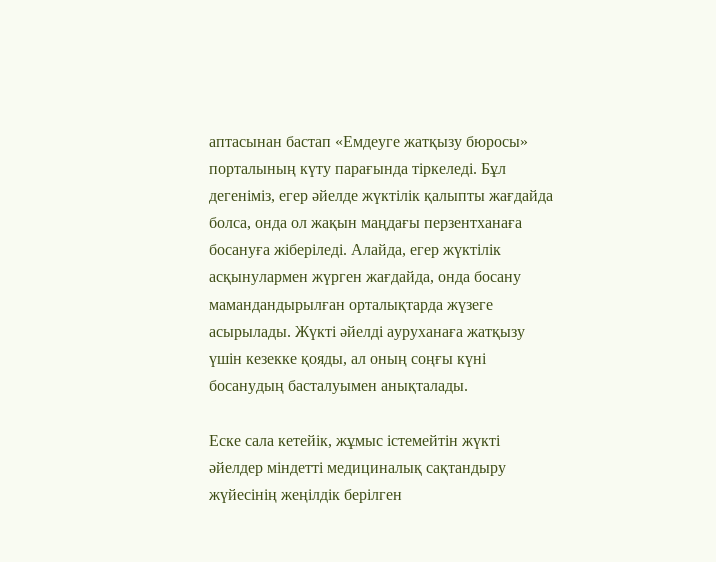аптасынан бастап «Емдеуге жатқызу бюросы» порталының күту парағында тіркеледі. Бұл дегеніміз, егер әйелде жүктілік қалыпты жағдайда болса, онда ол жақын маңдағы перзентханаға босануға жіберіледі. Алайда, егер жүктілік асқынулармен жүрген жағдайда, онда босану мамандандырылған орталықтарда жүзеге асырылады. Жүкті әйелді ауруханаға жатқызу үшін кезекке қояды, ал оның соңғы күні босанудың басталуымен анықталады.

Еске сала кетейік, жұмыс істемейтін жүкті әйелдер міндетті медициналық сақтандыру жүйесінің жеңілдік берілген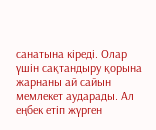санатына кіреді. Олар үшін сақтандыру қорына жарнаны ай сайын мемлекет аударады. Ал еңбек етіп жүрген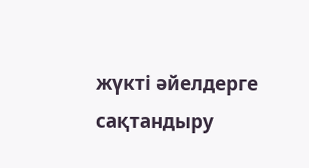жүкті әйелдерге сақтандыру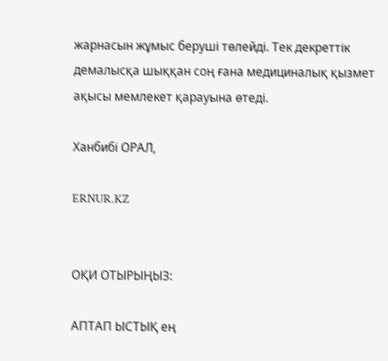жарнасын жұмыс беруші төлейді. Тек декреттік демалысқа шыққан соң ғана медициналық қызмет ақысы мемлекет қарауына өтеді.

Ханбибі ОРАЛ,

ERNUR.KZ


ОҚИ ОТЫРЫҢЫЗ:

АПТАП ЫСТЫҚ ең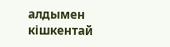алдымен кішкентай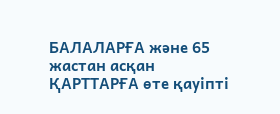БАЛАЛАРҒА және 65 жастан асқан ҚАРТТАРҒА өте қауіпті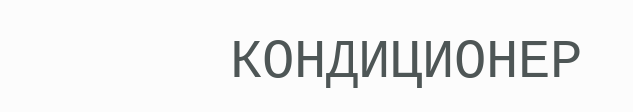КОНДИЦИОНЕР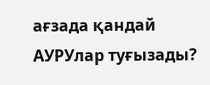ағзада қандай АУРУлар туғызады?